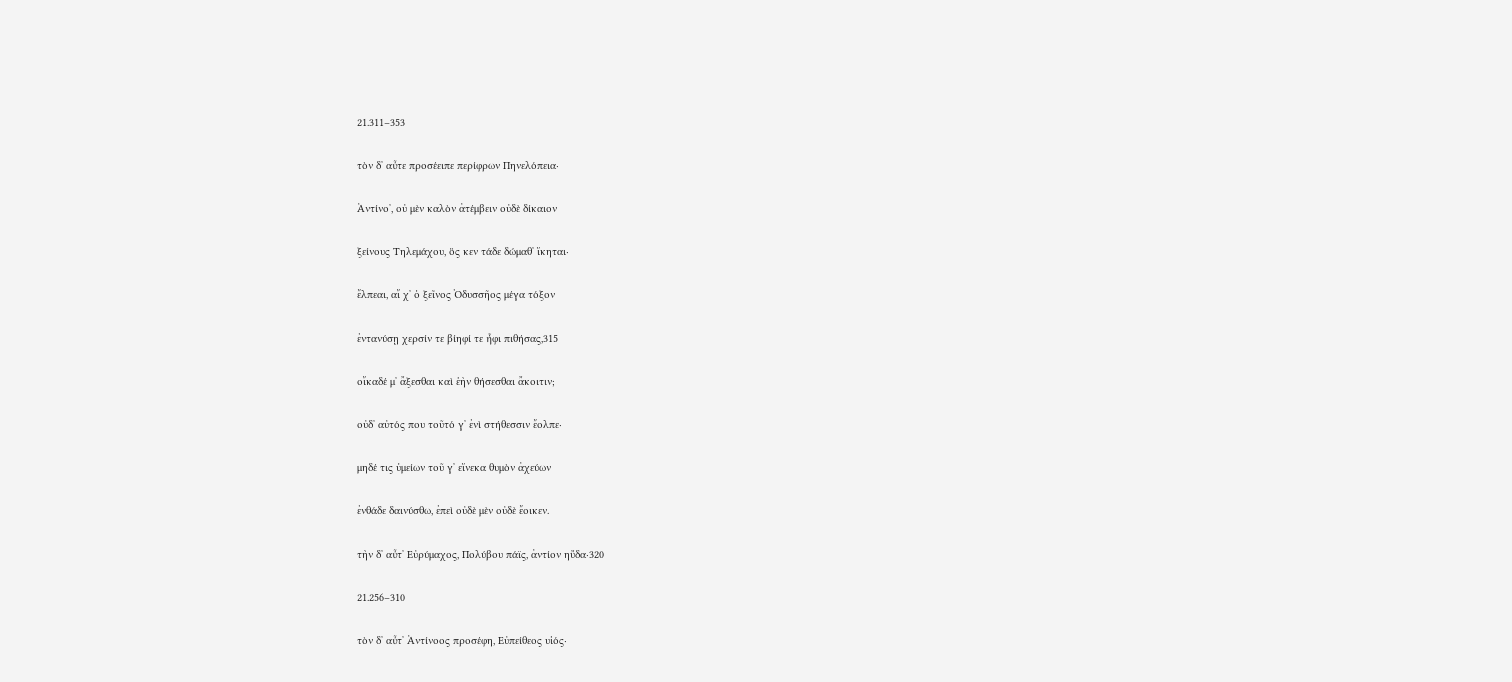21.311–353

τὸν δʼ αὖτε προσέειπε περίφρων Πηνελόπεια·

Ἀντίνοʼ, οὐ μὲν καλὸν ἀτέμβειν οὐδὲ δίκαιον

ξείνους Τηλεμάχου, ὅς κεν τάδε δώμαθʼ ἵκηται·

ἔλπεαι, αἴ χʼ ὁ ξεῖνος Ὀδυσσῆος μέγα τόξον

ἐντανύσῃ χερσίν τε βίηφί τε ἧφι πιθήσας,315

οἴκαδέ μʼ ἄξεσθαι καὶ ἑὴν θήσεσθαι ἄκοιτιν;

οὐδʼ αὐτός που τοῦτό γʼ ἐνὶ στήθεσσιν ἔολπε·

μηδέ τις ὑμείων τοῦ γʼ εἵνεκα θυμὸν ἀχεύων

ἐνθάδε δαινύσθω, ἐπεὶ οὐδὲ μὲν οὐδὲ ἔοικεν.

τὴν δʼ αὖτʼ Εὐρύμαχος, Πολύβου πάϊς, ἀντίον ηὔδα·320

21.256–310

τὸν δʼ αὖτʼ Ἀντίνοος προσέφη, Εὐπείθεος υἱός·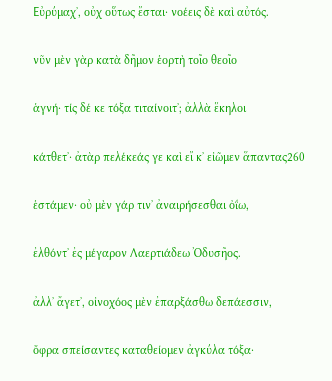Εὐρύμαχʼ, οὐχ οὕτως ἔσται· νοέεις δὲ καὶ αὐτός.

νῦν μὲν γὰρ κατὰ δῆμον ἑορτὴ τοῖο θεοῖο

ἁγνή· τίς δέ κε τόξα τιταίνοιτʼ; ἀλλὰ ἕκηλοι

κάτθετʼ· ἀτὰρ πελέκεάς γε καὶ εἴ κʼ εἰῶμεν ἅπαντας260

ἑστάμεν· οὐ μὲν γάρ τινʼ ἀναιρήσεσθαι ὀΐω,

ἐλθόντʼ ἐς μέγαρον Λαερτιάδεω Ὀδυσῆος.

ἀλλʼ ἄγετʼ, οἰνοχόος μὲν ἐπαρξάσθω δεπάεσσιν,

ὄφρα σπείσαντες καταθείομεν ἀγκύλα τόξα·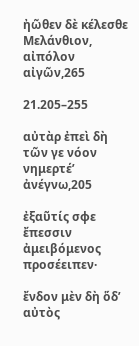ἠῶθεν δὲ κέλεσθε Μελάνθιον, αἰπόλον αἰγῶν,265

21.205–255

αὐτὰρ ἐπεὶ δὴ τῶν γε νόον νημερτέʼ ἀνέγνω,205

ἐξαῦτίς σφε ἔπεσσιν ἀμειβόμενος προσέειπεν·

ἔνδον μὲν δὴ ὅδʼ αὐτὸς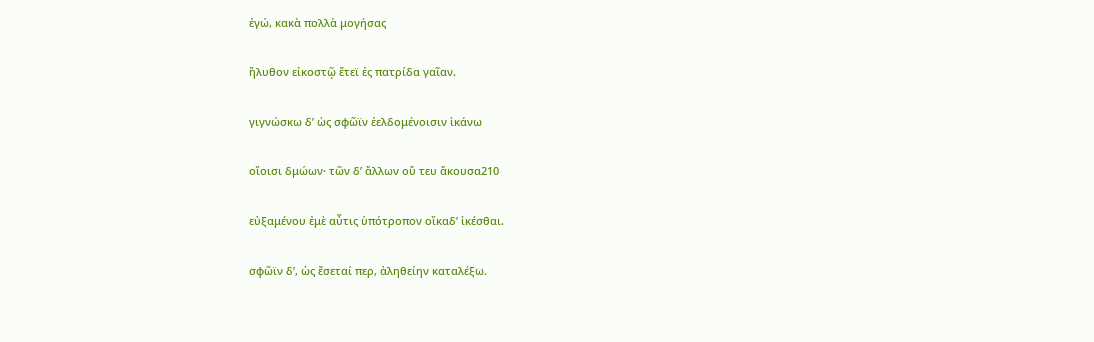ἐγώ, κακὰ πολλὰ μογήσας

ἤλυθον εἰκοστῷ ἔτεϊ ἐς πατρίδα γαῖαν.

γιγνώσκω δʼ ὡς σφῶϊν ἐελδομένοισιν ἱκάνω

οἴοισι δμώων· τῶν δʼ ἄλλων οὔ τευ ἄκουσα210

εὐξαμένου ἐμὲ αὖτις ὑπότροπον οἴκαδʼ ἱκέσθαι.

σφῶϊν δʼ, ὡς ἔσεταί περ, ἀληθείην καταλέξω.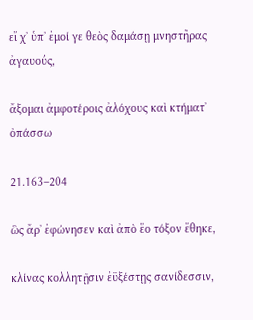εἴ χʼ ὑπʼ ἐμοί γε θεὸς δαμάσῃ μνηστῆρας ἀγαυούς,

ἄξομαι ἀμφοτέροις ἀλόχους καὶ κτήματʼ ὀπάσσω

21.163–204

ὣς ἄρʼ ἐφώνησεν καὶ ἀπὸ ἕο τόξον ἔθηκε,

κλίνας κολλητῇσιν ἐϋξέστῃς σανίδεσσιν,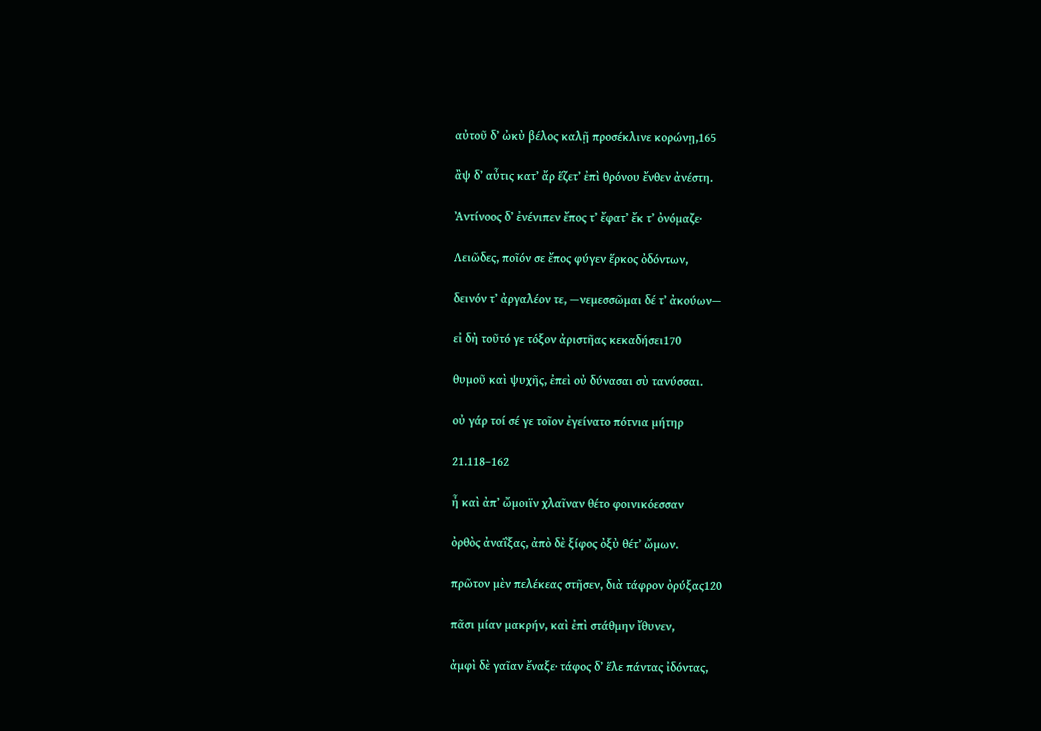αὐτοῦ δʼ ὠκὺ βέλος καλῇ προσέκλινε κορώνῃ,165

ἂψ δʼ αὖτις κατʼ ἄρ ἕζετʼ ἐπὶ θρόνου ἔνθεν ἀνέστη.

Ἀντίνοος δʼ ἐνένιπεν ἔπος τʼ ἔφατʼ ἔκ τʼ ὀνόμαζε·

Λειῶδες, ποῖόν σε ἔπος φύγεν ἕρκος ὀδόντων,

δεινόν τʼ ἀργαλέον τε, —νεμεσσῶμαι δέ τʼ ἀκούων—

εἰ δὴ τοῦτό γε τόξον ἀριστῆας κεκαδήσει170

θυμοῦ καὶ ψυχῆς, ἐπεὶ οὐ δύνασαι σὺ τανύσσαι.

οὐ γάρ τοί σέ γε τοῖον ἐγείνατο πότνια μήτηρ

21.118–162

ἦ καὶ ἀπʼ ὤμοιϊν χλαῖναν θέτο φοινικόεσσαν

ὀρθὸς ἀναΐξας, ἀπὸ δὲ ξίφος ὀξὺ θέτʼ ὤμων.

πρῶτον μὲν πελέκεας στῆσεν, διὰ τάφρον ὀρύξας120

πᾶσι μίαν μακρήν, καὶ ἐπὶ στάθμην ἴθυνεν,

ἀμφὶ δὲ γαῖαν ἔναξε· τάφος δʼ ἕλε πάντας ἰδόντας,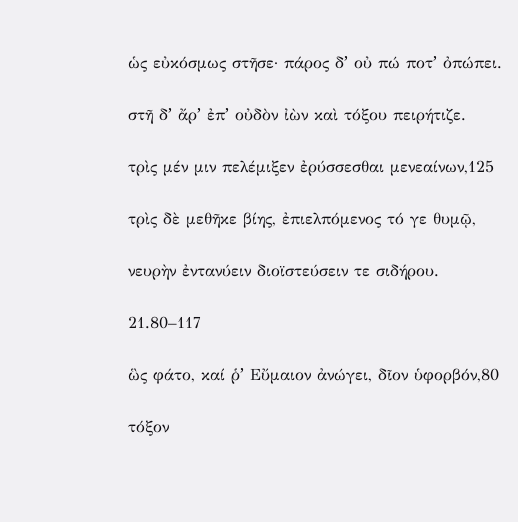ὡς εὐκόσμως στῆσε· πάρος δʼ οὐ πώ ποτʼ ὀπώπει.

στῆ δʼ ἄρʼ ἐπʼ οὐδὸν ἰὼν καὶ τόξου πειρήτιζε.

τρὶς μέν μιν πελέμιξεν ἐρύσσεσθαι μενεαίνων,125

τρὶς δὲ μεθῆκε βίης, ἐπιελπόμενος τό γε θυμῷ,

νευρὴν ἐντανύειν διοϊστεύσειν τε σιδήρου.

21.80–117

ὣς φάτο, καί ῥʼ Εὔμαιον ἀνώγει, δῖον ὑφορβόν,80

τόξον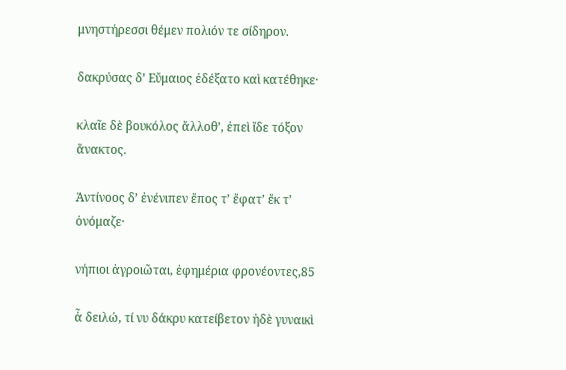μνηστήρεσσι θέμεν πολιόν τε σίδηρον.

δακρύσας δʼ Εὔμαιος ἐδέξατο καὶ κατέθηκε·

κλαῖε δὲ βουκόλος ἄλλοθʼ, ἐπεὶ ἴδε τόξον ἄνακτος.

Ἀντίνοος δʼ ἐνένιπεν ἔπος τʼ ἔφατʼ ἔκ τʼ ὀνόμαζε·

νήπιοι ἀγροιῶται, ἐφημέρια φρονέοντες,85

ἆ δειλώ, τί νυ δάκρυ κατείβετον ἠδὲ γυναικὶ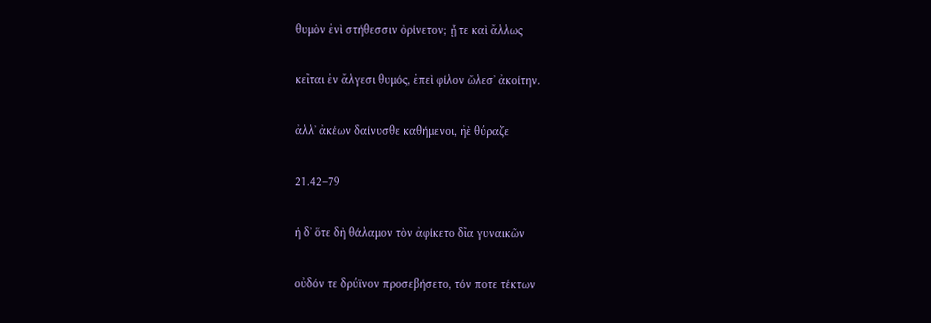θυμὸν ἐνὶ στήθεσσιν ὀρίνετον; ᾗ τε καὶ ἄλλως

κεῖται ἐν ἄλγεσι θυμός, ἐπεὶ φίλον ὤλεσʼ ἀκοίτην.

ἀλλʼ ἀκέων δαίνυσθε καθήμενοι, ἠὲ θύραζε

21.42–79

ἡ δʼ ὅτε δὴ θάλαμον τὸν ἀφίκετο δῖα γυναικῶν

οὐδόν τε δρύϊνον προσεβήσετο, τόν ποτε τέκτων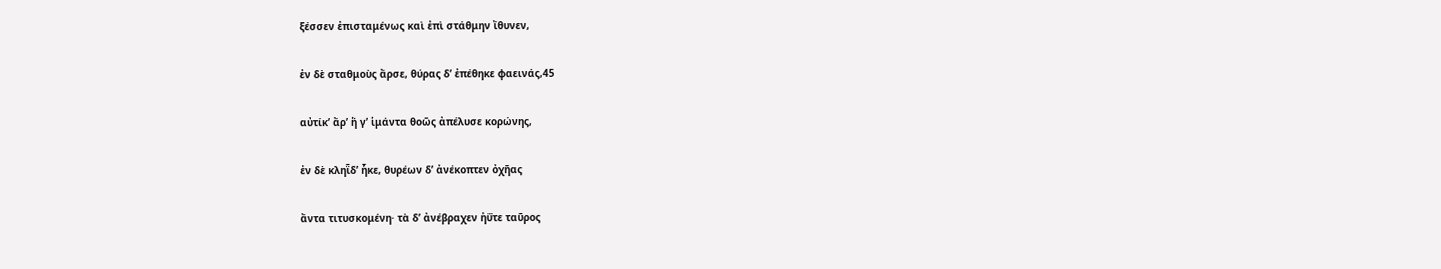ξέσσεν ἐπισταμένως καὶ ἐπὶ στάθμην ἴθυνεν,

ἐν δὲ σταθμοὺς ἄρσε, θύρας δʼ ἐπέθηκε φαεινάς,45

αὐτίκʼ ἄρʼ ἥ γʼ ἱμάντα θοῶς ἀπέλυσε κορώνης,

ἐν δὲ κληῗδʼ ἧκε, θυρέων δʼ ἀνέκοπτεν ὀχῆας

ἄντα τιτυσκομένη· τὰ δʼ ἀνέβραχεν ἠΰτε ταῦρος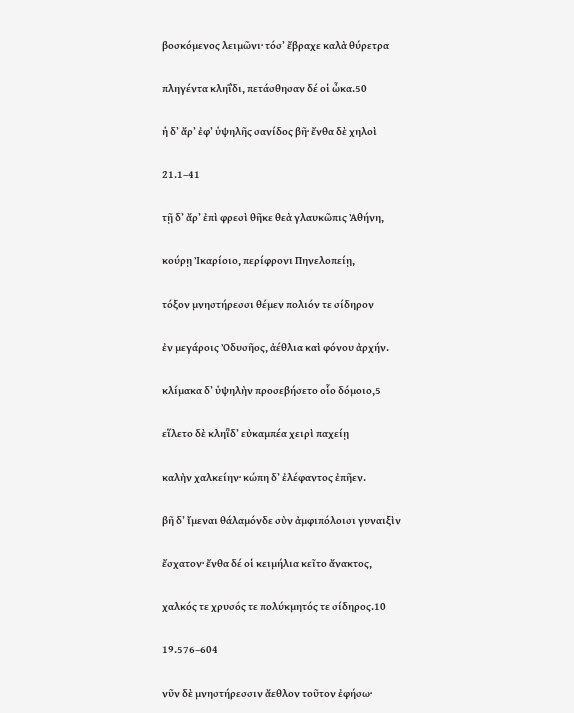βοσκόμενος λειμῶνι· τόσʼ ἔβραχε καλὰ θύρετρα

πληγέντα κληΐδι, πετάσθησαν δέ οἱ ὦκα.50

ἡ δʼ ἄρʼ ἐφʼ ὑψηλῆς σανίδος βῆ· ἔνθα δὲ χηλοὶ

21.1–41

τῇ δʼ ἄρʼ ἐπὶ φρεσὶ θῆκε θεὰ γλαυκῶπις Ἀθήνη,

κούρῃ Ἰκαρίοιο, περίφρονι Πηνελοπείῃ,

τόξον μνηστήρεσσι θέμεν πολιόν τε σίδηρον

ἐν μεγάροις Ὀδυσῆος, ἀέθλια καὶ φόνου ἀρχήν.

κλίμακα δʼ ὑψηλὴν προσεβήσετο οἷο δόμοιο,5

εἵλετο δὲ κληῗδʼ εὐκαμπέα χειρὶ παχείῃ

καλὴν χαλκείην· κώπη δʼ ἐλέφαντος ἐπῆεν.

βῆ δʼ ἴμεναι θάλαμόνδε σὺν ἀμφιπόλοισι γυναιξὶν

ἔσχατον· ἔνθα δέ οἱ κειμήλια κεῖτο ἄνακτος,

χαλκός τε χρυσός τε πολύκμητός τε σίδηρος.10

19.576–604

νῦν δὲ μνηστήρεσσιν ἄεθλον τοῦτον ἐφήσω·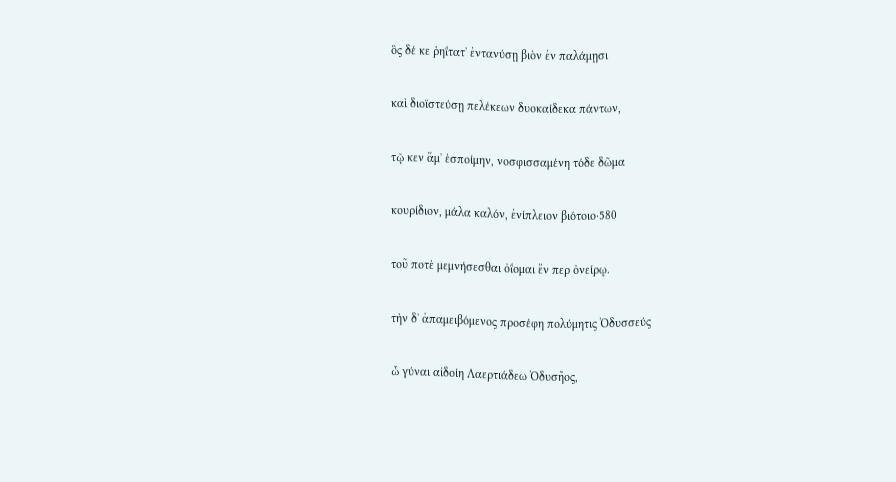ὃς δέ κε ῥηΐτατʼ ἐντανύσῃ βιὸν ἐν παλάμῃσι

καὶ διοϊστεύσῃ πελέκεων δυοκαίδεκα πάντων,

τῷ κεν ἅμʼ ἑσποίμην, νοσφισσαμένη τόδε δῶμα

κουρίδιον, μάλα καλόν, ἐνίπλειον βιότοιο·580

τοῦ ποτὲ μεμνήσεσθαι ὀΐομαι ἔν περ ὀνείρῳ.

τὴν δʼ ἀπαμειβόμενος προσέφη πολύμητις Ὀδυσσεύς

ὦ γύναι αἰδοίη Λαερτιάδεω Ὀδυσῆος,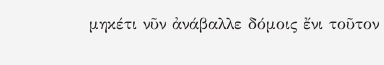μηκέτι νῦν ἀνάβαλλε δόμοις ἔνι τοῦτον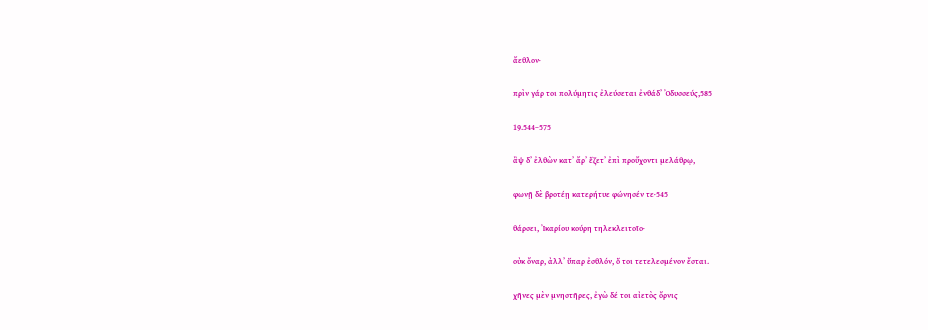ἄεθλον·

πρὶν γάρ τοι πολύμητις ἐλεύσεται ἐνθάδʼ Ὀδυσσεύς,585

19.544–575

ἂψ δʼ ἐλθὼν κατʼ ἄρʼ ἕζετʼ ἐπὶ προὔχοντι μελάθρῳ,

φωνῇ δὲ βροτέῃ κατερήτυε φώνησέν τε·545

θάρσει, Ἰκαρίου κούρη τηλεκλειτοῖο·

οὐκ ὄναρ, ἀλλʼ ὕπαρ ἐσθλόν, ὅ τοι τετελεσμένον ἔσται.

χῆνες μὲν μνηστῆρες, ἐγὼ δέ τοι αἰετὸς ὄρνις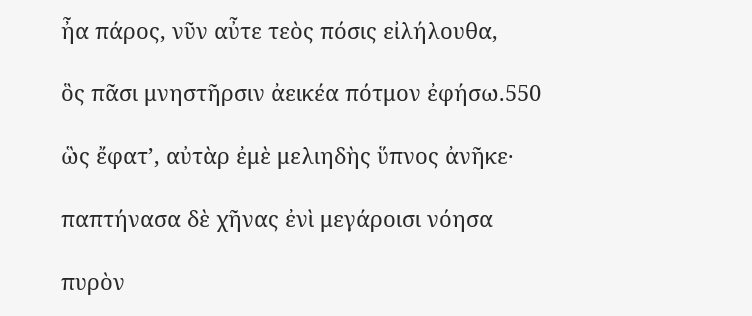ἦα πάρος, νῦν αὖτε τεὸς πόσις εἰλήλουθα,

ὃς πᾶσι μνηστῆρσιν ἀεικέα πότμον ἐφήσω.550

ὣς ἔφατʼ, αὐτὰρ ἐμὲ μελιηδὴς ὕπνος ἀνῆκε·

παπτήνασα δὲ χῆνας ἐνὶ μεγάροισι νόησα

πυρὸν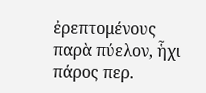ἐρεπτομένους παρὰ πύελον, ἧχι πάρος περ.